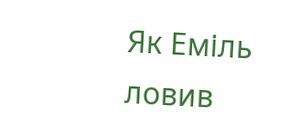Як Еміль ловив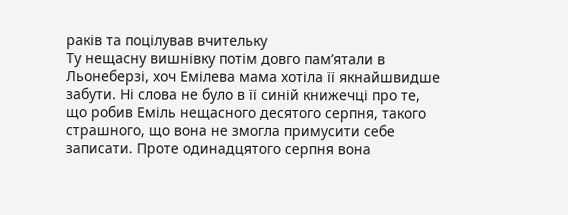раків та поцілував вчительку
Ту нещасну вишнівку потім довго пам’ятали в Льонеберзі, хоч Емілева мама хотіла її якнайшвидше забути. Ні слова не було в її синій книжечці про те, що робив Еміль нещасного десятого серпня, такого страшного, що вона не змогла примусити себе записати. Проте одинадцятого серпня вона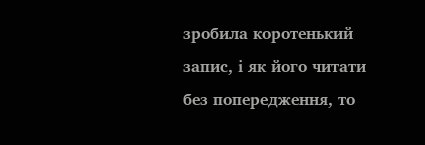зробила коротенький запис, і як його читати без попередження, то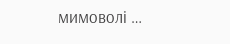мимоволі …